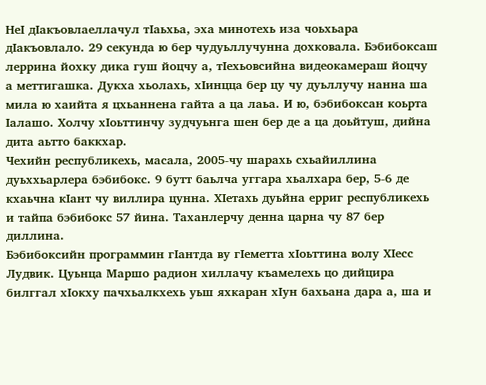НеI дIакъовлаеллачул тIаьхьа, эха минотехь иза чоьхьара дIакъовлало. 29 секунда ю бер чудуьллучунна дохковала. Бэбибоксаш леррина йохку дика гуш йоцчу а, тIехьовсийна видеокамераш йоцчу а меттигашка. Дукха хьолахь, хIинцца бер цу чу дуьллучу нанна ша мила ю хаийта я цхьаннена гайта а ца лаьа. И ю, бэбибоксан коьрта Iалашо. Холчу хIоьттинчу зудчуьнга шен бер де а ца доьйтуш, дийна дита аьтто баккхар.
Чехийн республикехь, масала, 2005-чу шарахь схьайиллина дуьххьарлера бэбибокс. 9 бутт баьлча уггара хьалхара бер, 5-6 де кхаьчна кIант чу виллира цунна. ХIетахь дуьйна ерриг республикехь и тайпа бэбибокс 57 йина. Таханлерчу денна царна чу 87 бер диллина.
Бэбибоксийн программин гIантда ву гIеметта хIоьттина волу ХIесс Лудвик. Цуьнца Маршо радион хиллачу къамелехь цо дийцира билггал хIокху пачхьалкхехь уьш яхкаран хIун бахьана дара а, ша и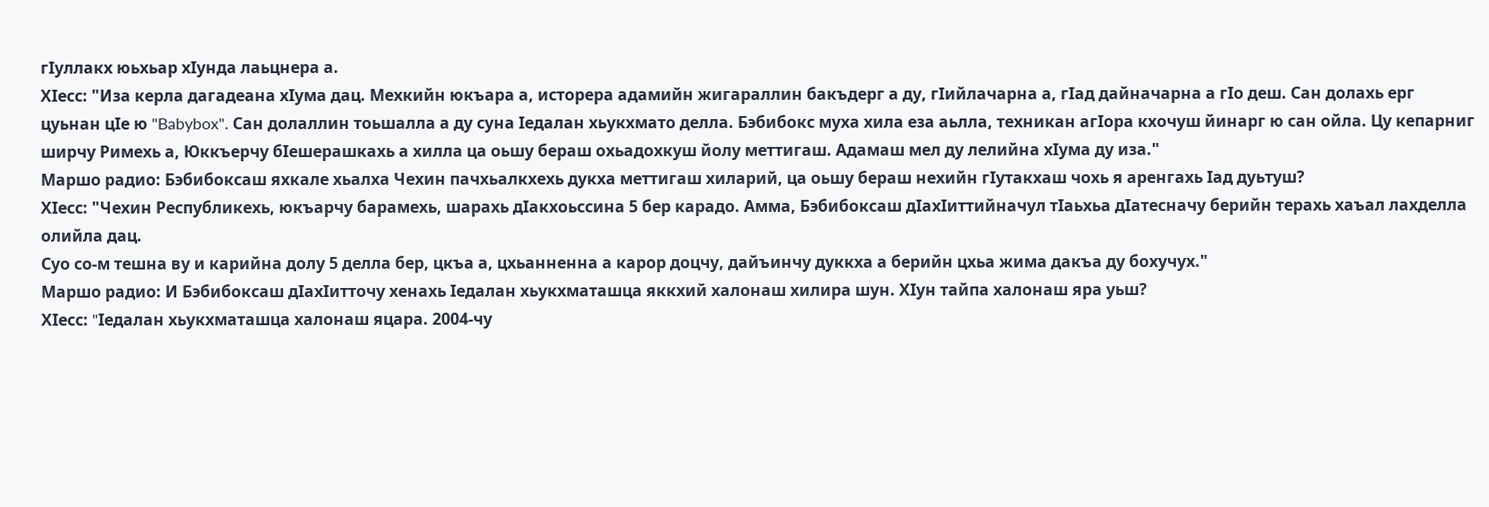гIуллакх юьхьар хIунда лаьцнера а.
ХIесс: "Иза керла дагадеана хIума дац. Мехкийн юкъара а, исторера адамийн жигараллин бакъдерг а ду, гIийлачарна а, гIад дайначарна а гIо деш. Сан долахь ерг цуьнан цIе ю "Babybox". Сан долаллин тоьшалла а ду суна Iедалан хьукхмато делла. Бэбибокс муха хила еза аьлла, техникан агIора кхочуш йинарг ю сан ойла. Цу кепарниг ширчу Римехь а, Юккъерчу бIешерашкахь а хилла ца оьшу бераш охьадохкуш йолу меттигаш. Адамаш мел ду лелийна хIума ду иза."
Маршо радио: Бэбибоксаш яхкале хьалха Чехин пачхьалкхехь дукха меттигаш хиларий, ца оьшу бераш нехийн гIутакхаш чохь я аренгахь Iад дуьтуш?
ХIесс: "Чехин Республикехь, юкъарчу барамехь, шарахь дIакхоьссина 5 бер карадо. Амма, Бэбибоксаш дIахIиттийначул тIаьхьа дIатесначу берийн терахь хаъал лахделла олийла дац.
Суо со-м тешна ву и карийна долу 5 делла бер, цкъа а, цхьанненна а карор доцчу, дайъинчу дуккха а берийн цхьа жима дакъа ду бохучух."
Маршо радио: И Бэбибоксаш дIахIитточу хенахь Iедалан хьукхматашца яккхий халонаш хилира шун. ХIун тайпа халонаш яра уьш?
ХIесс: "Iедалан хьукхматашца халонаш яцара. 2004-чу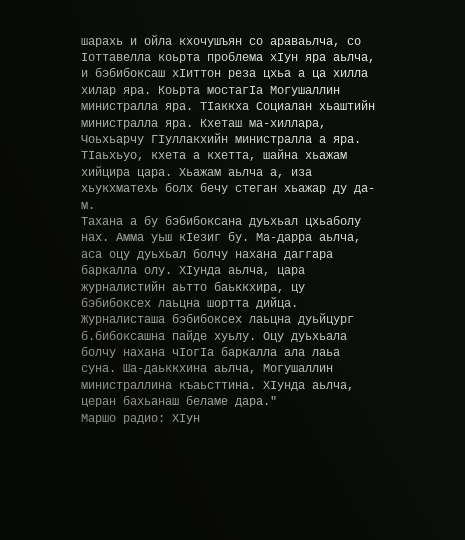шарахь и ойла кхочушъян со араваьлча, со Iоттавелла коьрта проблема хIун яра аьлча, и бэбибоксаш хIиттон реза цхьа а ца хилла хилар яра. Коьрта мостагIа Могушаллин министралла яра. ТIаккха Социалан хьаштийн министралла яра. Кхеташ ма-хиллара, Чоьхьарчу ГIуллакхийн министралла а яра. ТIаьхьуо, кхета а кхетта, шайна хьажам хийцира цара. Хьажам аьлча а, иза хьукхматехь болх бечу стеган хьажар ду да-м.
Тахана а бу бэбибоксана дуьхьал цхьаболу нах. Амма уьш кIезиг бу. Ма-дарра аьлча, аса оцу дуьхьал болчу нахана даггара баркалла олу. ХIунда аьлча, цара журналистийн аьтто баьккхира, цу бэбибоксех лаьцна шортта дийца. Журналисташа бэбибоксех лаьцна дуьйцург б.бибоксашна пайде хуьлу. Оцу дуьхьала болчу нахана чIогIа баркалла ала лаьа суна. Ша-даьккхина аьлча, Могушаллин министраллина къаьсттина. ХIунда аьлча, церан бахьанаш беламе дара."
Маршо радио: ХIун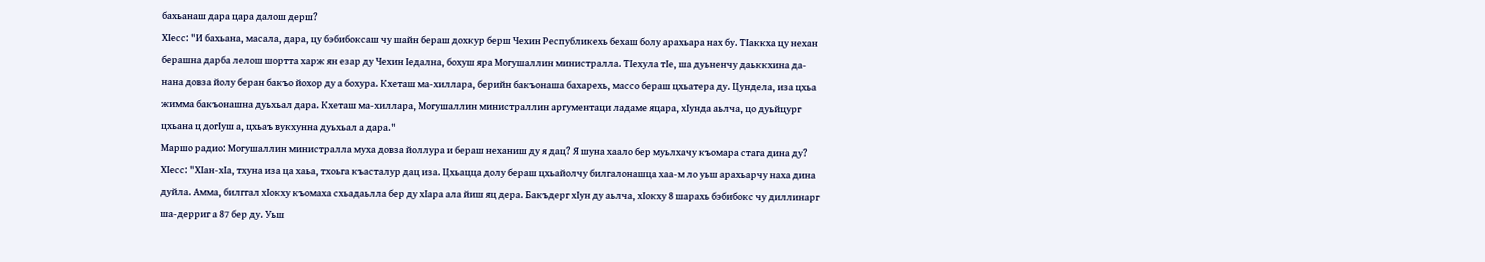бахьанаш дара цара далош дерш?
ХIесс: "И бахьана, масала, дара, цу бэбибоксаш чу шайн бераш дохкур берш Чехин Республикехь бехаш болу арахьара нах бу. ТIаккха цу нехан берашна дарба лелош шортта харж ян езар ду Чехин Iедална, бохуш яра Могушаллин министралла. ТIехула тIе, ша дуьненчу даьккхина да-нана довза йолу беран бакъо йохор ду а бохура. Кхеташ ма-хиллара, берийн бакъонаша бахарехь, массо бераш цхьатера ду. Цундела, иза цхьа жимма бакъонашна дуьхьал дара. Кхеташ ма-хиллара, Могушаллин министраллин аргументаци ладаме яцара, хIунда аьлча, цо дуьйцург цхьана ц догIуш а, цхьаъ вукхунна дуьхьал а дара."
Маршо радио: Могушаллин министралла муха довза йоллура и бераш неханиш ду я дац? Я шуна хаало бер муьлхачу къомара стага дина ду?
ХIесс: "ХIан-хIа, тхуна иза ца хаьа, тхоьга къасталур дац иза. Цхьацца долу бераш цхьайолчу билгалонашца хаа-м ло уьш арахьарчу наха дина дуйла. Амма, билггал хIокху къомаха схьадаьлла бер ду хIара ала йиш яц дера. Бакъдерг хIун ду аьлча, хIокху 8 шарахь бэбибокс чу диллинарг ша-дерриг а 87 бер ду. Уьш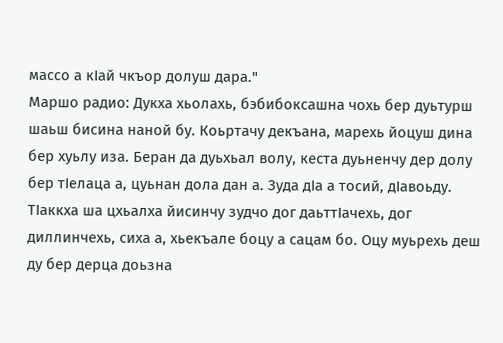массо а кIай чкъор долуш дара."
Маршо радио: Дукха хьолахь, бэбибоксашна чохь бер дуьтурш шаьш бисина наной бу. Коьртачу декъана, марехь йоцуш дина бер хуьлу иза. Беран да дуьхьал волу, кеста дуьненчу дер долу бер тIелаца а, цуьнан дола дан а. Зуда дIа а тосий, дIавоьду. ТIаккха ша цхьалха йисинчу зудчо дог даьттIачехь, дог диллинчехь, сиха а, хьекъале боцу а сацам бо. Оцу муьрехь деш ду бер дерца доьзна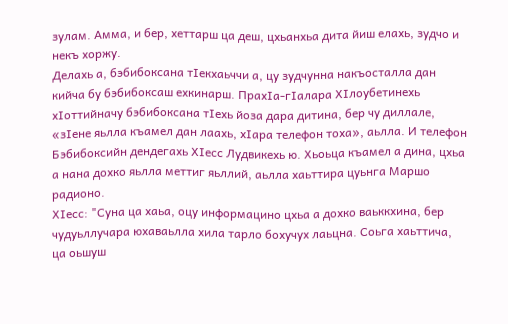зулам. Амма, и бер, хеттарш ца деш, цхьанхьа дита йиш елахь, зудчо и некъ хоржу.
Делахь а, бэбибоксана тIекхаьччи а, цу зудчунна накъосталла дан кийча бу бэбибоксаш ехкинарш. ПрахIа-гIалара ХIлоубетинехь хIоттийначу бэбибоксана тIехь йоза дара дитина, бер чу диллале, «зIене яьлла къамел дан лаахь, хIара телефон тоха», аьлла. И телефон Бэбибоксийн дендегахь ХIесс Лудвикехь ю. Хьоьца къамел а дина, цхьа а нана дохко яьлла меттиг яьллий, аьлла хаьттира цуьнга Маршо радионо.
ХIесс: "Суна ца хаьа, оцу информацино цхьа а дохко ваьккхина, бер чудуьллучара юхаваьлла хила тарло бохучух лаьцна. Соьга хаьттича, ца оьшуш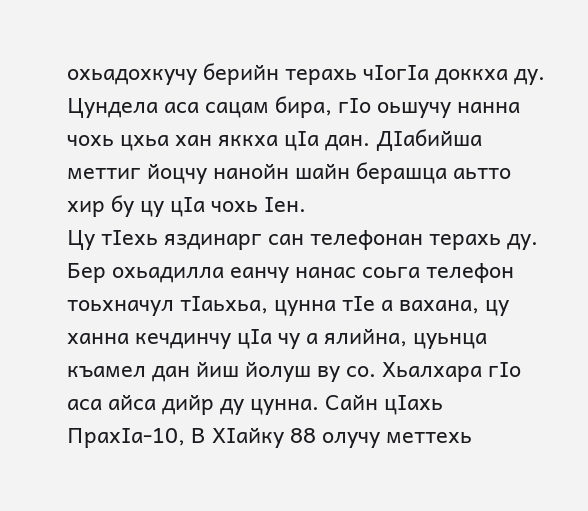охьадохкучу берийн терахь чIогIа доккха ду. Цундела аса сацам бира, гIо оьшучу нанна чохь цхьа хан яккха цIа дан. ДIабийша меттиг йоцчу нанойн шайн берашца аьтто хир бу цу цIа чохь Iен.
Цу тIехь яздинарг сан телефонан терахь ду. Бер охьадилла еанчу нанас соьга телефон тоьхначул тIаьхьа, цунна тIе а вахана, цу ханна кечдинчу цIа чу а ялийна, цуьнца къамел дан йиш йолуш ву со. Хьалхара гIо аса айса дийр ду цунна. Сайн цIахь ПрахIа-10, В ХIайку 88 олучу меттехь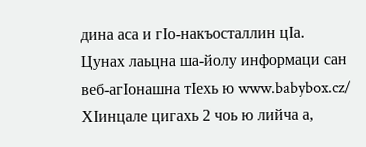дина аса и гIо-накъосталлин цIа.
Цунах лаьцна ша-йолу информаци сан веб-агIонашна тIехь ю www.babybox.cz/ ХIинцале цигахь 2 чоь ю лийча а,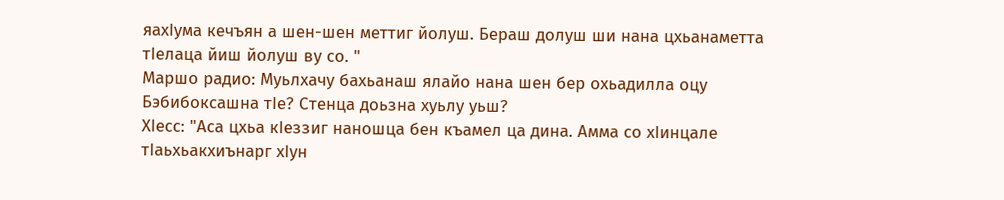яахIума кечъян а шен-шен меттиг йолуш. Бераш долуш ши нана цхьанаметта тIелаца йиш йолуш ву со. "
Маршо радио: Муьлхачу бахьанаш ялайо нана шен бер охьадилла оцу Бэбибоксашна тIе? Стенца доьзна хуьлу уьш?
ХIесс: "Аса цхьа кIеззиг наношца бен къамел ца дина. Амма со хIинцале тIаьхьакхиънарг хIун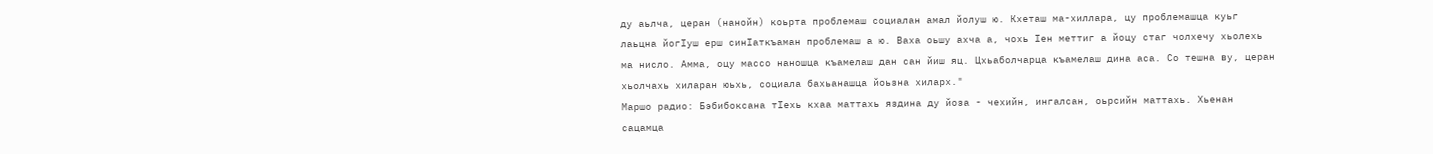ду аьлча, церан (нанойн) коьрта проблемаш социалан амал йолуш ю. Кхеташ ма-хиллара, цу проблемашца куьг лаьцна йогIуш ерш синIаткъаман проблемаш а ю. Ваха оьшу ахча а, чохь Iен меттиг а йоцу стаг чолхечу хьолехь ма нисло. Амма, оцу массо наношца къамелаш дан сан йиш яц. Цхьаболчарца къамелаш дина аса. Со тешна ву, церан хьолчахь хиларан юьхь, социала бахьанашца йоьзна хиларх."
Маршо радио: Бэбибоксана тIехь кхаа маттахь яздина ду йоза - чехийн, ингалсан, оьрсийн маттахь. Хьенан сацамца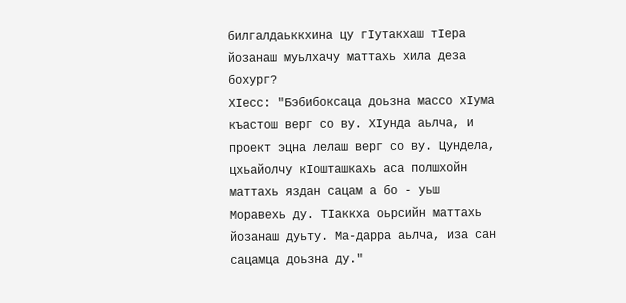билгалдаьккхина цу гIутакхаш тIера йозанаш муьлхачу маттахь хила деза бохург?
ХIесс: "Бэбибоксаца доьзна массо хIума къастош верг со ву. ХIунда аьлча, и проект эцна лелаш верг со ву. Цундела, цхьайолчу кIошташкахь аса полшхойн маттахь яздан сацам а бо - уьш Моравехь ду. ТIаккха оьрсийн маттахь йозанаш дуьту. Ма-дарра аьлча, иза сан сацамца доьзна ду."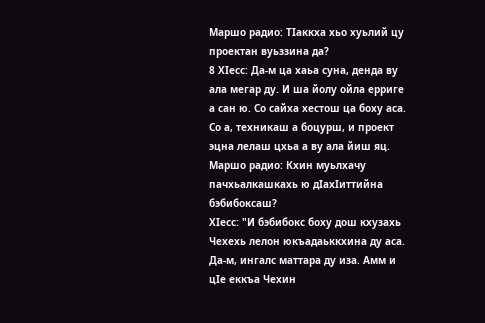Маршо радио: ТIаккха хьо хуьлий цу проектан вуьззина да?
8 ХIесс: Да-м ца хаьа суна, денда ву ала мегар ду. И ша йолу ойла ерриге а сан ю. Со сайха хестош ца боху аса. Со а, техникаш а боцурш, и проект эцна лелаш цхьа а ву ала йиш яц.
Маршо радио: Кхин муьлхачу пачхьалкашкахь ю дIахIиттийна бэбибоксаш?
ХIесс: "И бэбибокс боху дош кхузахь Чехехь лелон юкъадаьккхина ду аса. Да-м, ингалс маттара ду иза. Амм и цIе еккъа Чехин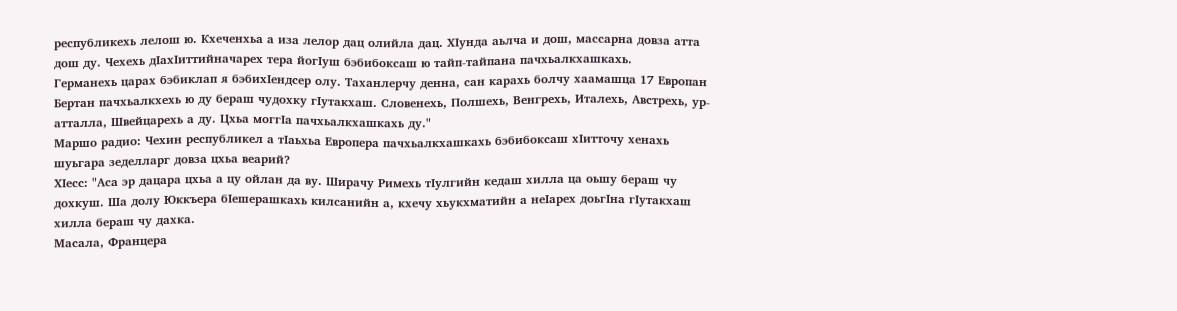республикехь лелош ю. Кхеченхьа а иза лелор дац олийла дац. ХIунда аьлча и дош, массарна довза атта дош ду. Чехехь дIахIиттийначарех тера йогIуш бэбибоксаш ю тайп-тайпана пачхьалкхашкахь.
Германехь царах бэбиклап я бэбихIендсер олу. Таханлерчу денна, сан карахь болчу хаамашца 17 Европан Бертан пачхьалкхехь ю ду бераш чудохку гIутакхаш. Словенехь, Полшехь, Венгрехь, Италехь, Австрехь, ур-атталла, Швейцарехь а ду. Цхьа моггIа пачхьалкхашкахь ду."
Маршо радио: Чехин республикел а тIаьхьа Европера пачхьалкхашкахь бэбибоксаш хIитточу хенахь шуьгара зеделларг довза цхьа веарий?
ХIесс: "Аса эр дацара цхьа а цу ойлан да ву. Ширачу Римехь тIулгийн кедаш хилла ца оьшу бераш чу дохкуш. Ша долу Юккъера бIешерашкахь килсанийн а, кхечу хьукхматийн а неIарех доьгIна гIутакхаш хилла бераш чу дахка.
Масала, Францера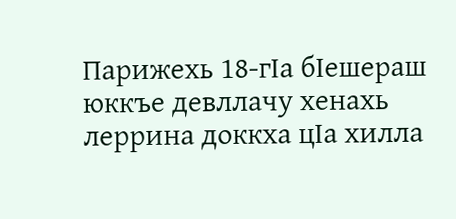Парижехь 18-гIа бIешераш юккъе девллачу хенахь леррина доккха цIа хилла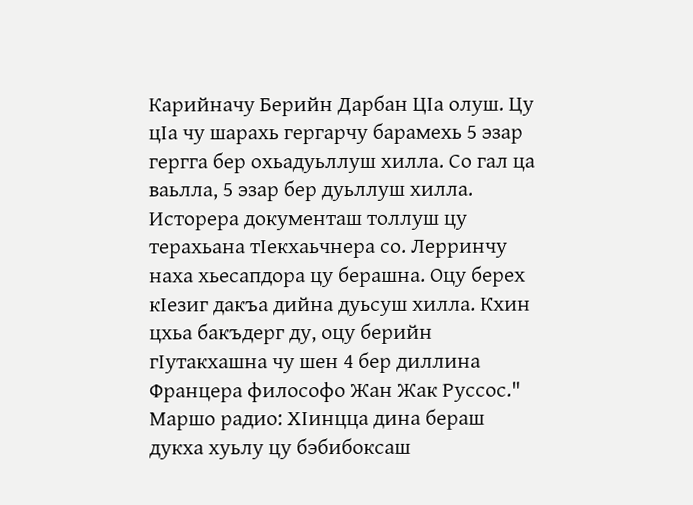Карийначу Берийн Дарбан ЦIа олуш. Цу цIа чу шарахь гергарчу барамехь 5 эзар гергга бер охьадуьллуш хилла. Со гал ца ваьлла, 5 эзар бер дуьллуш хилла.
Исторера документаш толлуш цу терахьана тIекхаьчнера со. Лерринчу наха хьесапдора цу берашна. Оцу берех кIезиг дакъа дийна дуьсуш хилла. Кхин цхьа бакъдерг ду, оцу берийн гIутакхашна чу шен 4 бер диллина Францера философо Жан Жак Руссос."
Маршо радио: ХIинцца дина бераш дукха хуьлу цу бэбибоксаш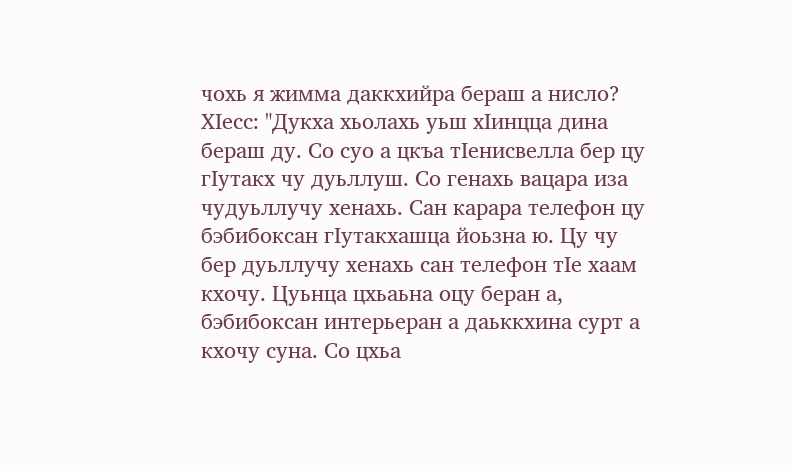чохь я жимма даккхийра бераш а нисло?
ХIесс: "Дукха хьолахь уьш хIинцца дина бераш ду. Со суо а цкъа тIенисвелла бер цу гIутакх чу дуьллуш. Со генахь вацара иза чудуьллучу хенахь. Сан карара телефон цу бэбибоксан гIутакхашца йоьзна ю. Цу чу бер дуьллучу хенахь сан телефон тIе хаам кхочу. Цуьнца цхьаьна оцу беран а, бэбибоксан интерьеран а даьккхина сурт а кхочу суна. Со цхьа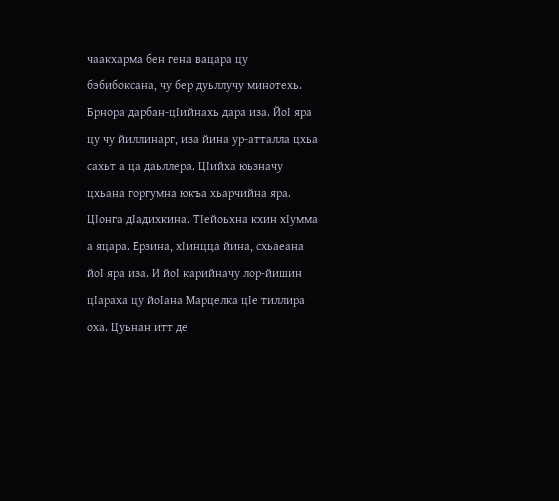чаакхарма бен гена вацара цу бэбибоксана, чу бер дуьллучу минотехь.
Брнора дарбан-цIийнахь дара иза. ЙоI яра цу чу йиллинарг, иза йина ур-атталла цхьа сахьт а ца даьллера. ЦIийха юьзначу цхьана горгумна юкъа хьарчийна яра. ЦIонга дIадихкина. ТIейоьхна кхин хIумма а яцара. Ерзина, хIинцца йина, схьаеана йоI яра иза. И йоI карийначу лор-йишин цIараха цу йоIана Марцелка цIе тиллира оха. Цуьнан итт де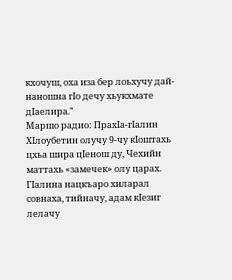кхочуш, оха иза бер лоьхучу дай-наношна гIо дечу хьукхмате дIаелира."
Маршо радио: ПрахIа-гIалин ХIлоубетин олучу 9-чу кIоштахь цхьа шира цIенош ду, Чехийн маттахь «замечек» олу царах. ГIалина нацкъаро хиларал совнаха, тийначу, адам кIезиг лелачу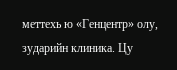меттехь ю «Генцентр» олу, зударийн клиника. Цу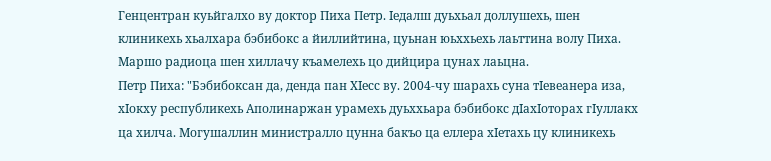Генцентран куьйгалхо ву доктор Пиха Петр. Iедалш дуьхьал доллушехь, шен клиникехь хьалхара бэбибокс а йиллийтина, цуьнан юьххьехь лаьттина волу Пиха. Маршо радиоца шен хиллачу къамелехь цо дийцира цунах лаьцна.
Петр Пиха: "Бэбибоксан да, денда пан ХIесс ву. 2004-чу шарахь суна тIевеанера иза, хIокху республикехь Аполинаржан урамехь дуьххьара бэбибокс дIахIоторах гIуллакх ца хилча. Могушаллин министралло цунна бакъо ца еллера хIетахь цу клиникехь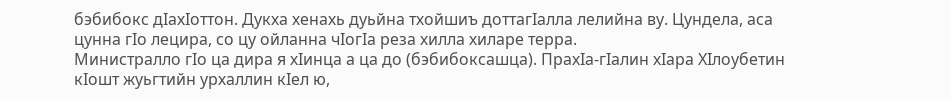бэбибокс дIахIоттон. Дукха хенахь дуьйна тхойшиъ доттагIалла лелийна ву. Цундела, аса цунна гIо лецира, со цу ойланна чIогIа реза хилла хиларе терра.
Министралло гIо ца дира я хIинца а ца до (бэбибоксашца). ПрахIа-гIалин хIара ХIлоубетин кIошт жуьгтийн урхаллин кIел ю,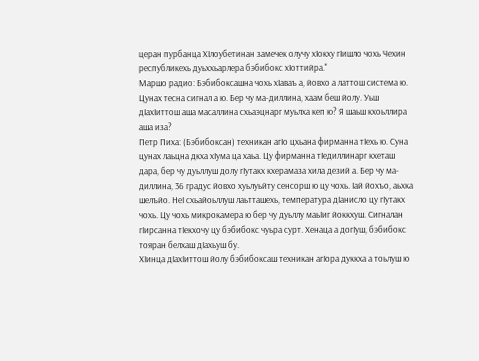церан пурбанца ХIлоубетинан замечек олучу хIокху гIишло чохь Чехин республикехь дуьххьарлера бэбибокс хIоттийра."
Маршо радио: Бэбибоксашна чохь хIаваъ а, йовхо а латтош система ю. Цунах тесна сигнал а ю. Бер чу ма-диллина, хаам беш йолу. Уьш дIахIиттош аша масаллина схьаэцнарг муьлха кеп ю? Я шаьш кхоьллира аша иза?
Петр Пиха: (Бэбибоксан) техникан агIо цхьана фирманна тIехь ю. Суна цунах лаьцна дкха хIума ца хаьа. Цу фирманна тIедиллинарг кхеташ дара, бер чу дуьллуш долу гIутакх кхерамаза хила дезий а. Бер чу ма-диллина, 36 градус йовхо хуьлуьйту сенсорш ю цу чохь. Iай йохъо, аьхка шелъйо. НеI схьайоьллуш лаьтташехь, температура дIанисло цу гIутакх чохь. Цу чохь микрокамера ю бер чу дуьллу маьIиг йоккхуш. Сигналан гIирсанна тIекхочу цу бэбибокс чуьра сурт. Хенаца а догIуш, бэбибокс тояран белхаш дIахьуш бу.
ХIинца дIахIиттош йолу бэбибоксаш техникан агIора дуккха а тоьлуш ю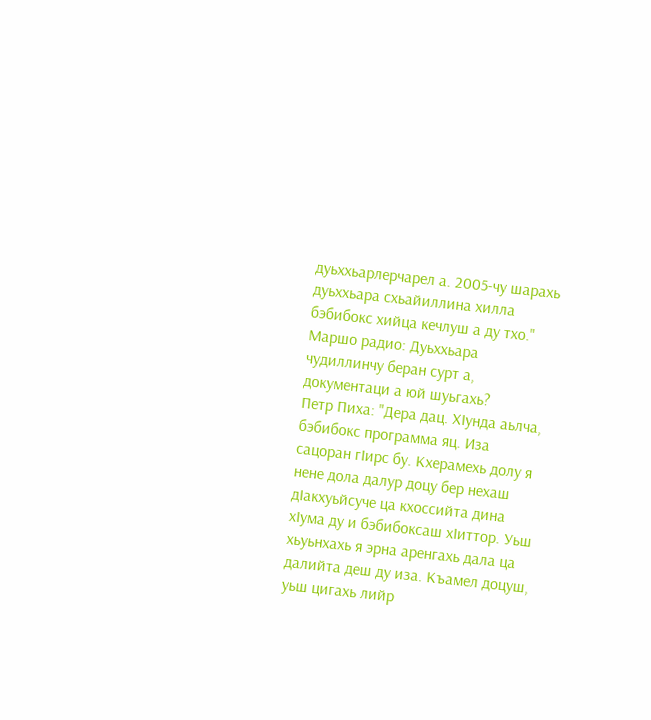дуьххьарлерчарел а. 2005-чу шарахь дуьххьара схьайиллина хилла бэбибокс хийца кечлуш а ду тхо."
Маршо радио: Дуьххьара чудиллинчу беран сурт а, документаци а юй шуьгахь?
Петр Пиха: "Дера дац. ХIунда аьлча, бэбибокс программа яц. Иза сацоран гIирс бу. Кхерамехь долу я нене дола далур доцу бер нехаш дIакхуьйсуче ца кхоссийта дина хIума ду и бэбибоксаш хIиттор. Уьш хьуьнхахь я эрна аренгахь дала ца далийта деш ду иза. Къамел доцуш, уьш цигахь лийр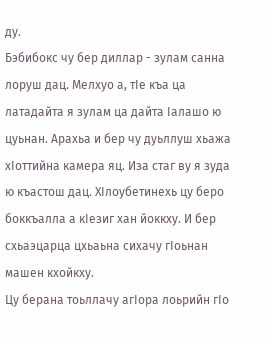ду.
Бэбибокс чу бер диллар - зулам санна лоруш дац. Мелхуо а, тIе къа ца латадайта я зулам ца дайта Iалашо ю цуьнан. Арахьа и бер чу дуьллуш хьажа хIоттийна камера яц. Иза стаг ву я зуда ю къастош дац. ХIлоубетинехь цу беро боккъалла а кIезиг хан йоккху. И бер схьаэцарца цхьаьна сихачу гIоьнан машен кхойкху.
Цу берана тоьллачу агIора лоьрийн гIо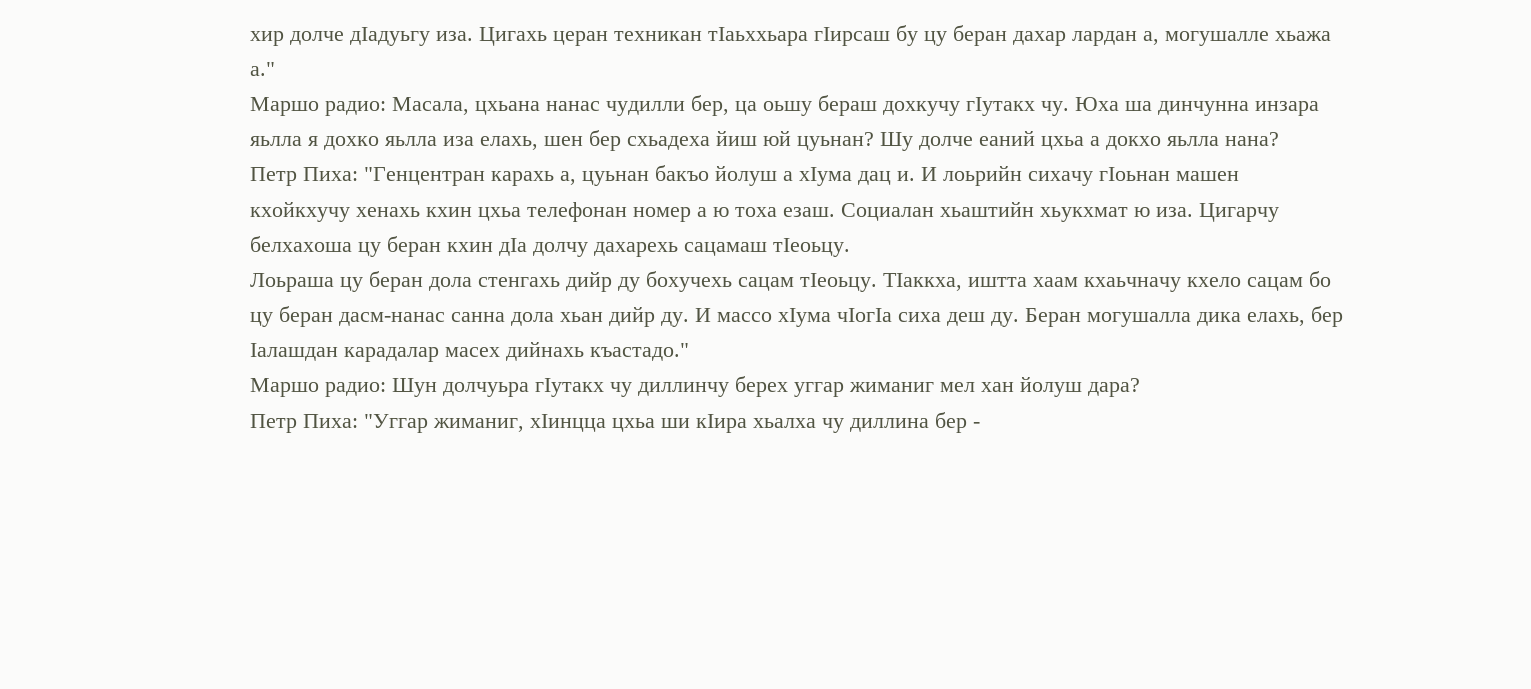хир долче дIадуьгу иза. Цигахь церан техникан тIаьххьара гIирсаш бу цу беран дахар лардан а, могушалле хьажа а."
Маршо радио: Масала, цхьана нанас чудилли бер, ца оьшу бераш дохкучу гIутакх чу. Юха ша динчунна инзара яьлла я дохко яьлла иза елахь, шен бер схьадеха йиш юй цуьнан? Шу долче еаний цхьа а докхо яьлла нана?
Петр Пиха: "Генцентран карахь а, цуьнан бакъо йолуш а хIума дац и. И лоьрийн сихачу гIоьнан машен кхойкхучу хенахь кхин цхьа телефонан номер а ю тоха езаш. Социалан хьаштийн хьукхмат ю иза. Цигарчу белхахоша цу беран кхин дIа долчу дахарехь сацамаш тIеоьцу.
Лоьраша цу беран дола стенгахь дийр ду бохучехь сацам тIеоьцу. ТIаккха, иштта хаам кхаьчначу кхело сацам бо цу беран дасм-нанас санна дола хьан дийр ду. И массо хIума чIогIа сиха деш ду. Беран могушалла дика елахь, бер Iалашдан карадалар масех дийнахь къастадо."
Маршо радио: Шун долчуьра гIутакх чу диллинчу берех уггар жиманиг мел хан йолуш дара?
Петр Пиха: "Уггар жиманиг, хIинцца цхьа ши кIира хьалха чу диллина бер -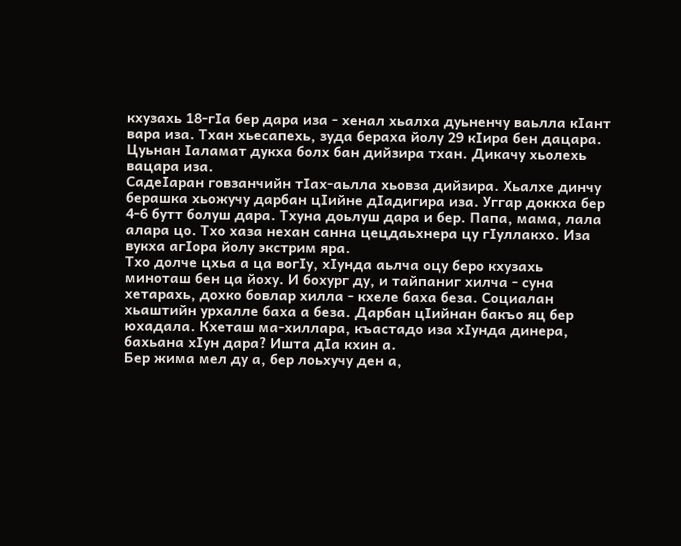кхузахь 18-гIа бер дара иза - хенал хьалха дуьненчу ваьлла кIант вара иза. Тхан хьесапехь, зуда бераха йолу 29 кIира бен дацара. Цуьнан Iаламат дукха болх бан дийзира тхан. Дикачу хьолехь вацара иза.
СадеIаран говзанчийн тIах-аьлла хьовза дийзира. Хьалхе динчу берашка хьожучу дарбан цIийне дIадигира иза. Уггар доккха бер 4-6 бутт болуш дара. Тхуна доьлуш дара и бер. Папа, мама, лала алара цо. Тхо хаза нехан санна цецдаьхнера цу гIуллакхо. Иза вукха агIора йолу экстрим яра.
Тхо долче цхьа а ца вогIу, хIунда аьлча оцу беро кхузахь миноташ бен ца йоху. И бохург ду, и тайпаниг хилча - суна хетарахь, дохко бовлар хилла - кхеле баха беза. Социалан хьаштийн урхалле баха а беза. Дарбан цIийнан бакъо яц бер юхадала. Кхеташ ма-хиллара, къастадо иза хIунда динера, бахьана хIун дара? Ишта дIа кхин а.
Бер жима мел ду а, бер лоьхучу ден а,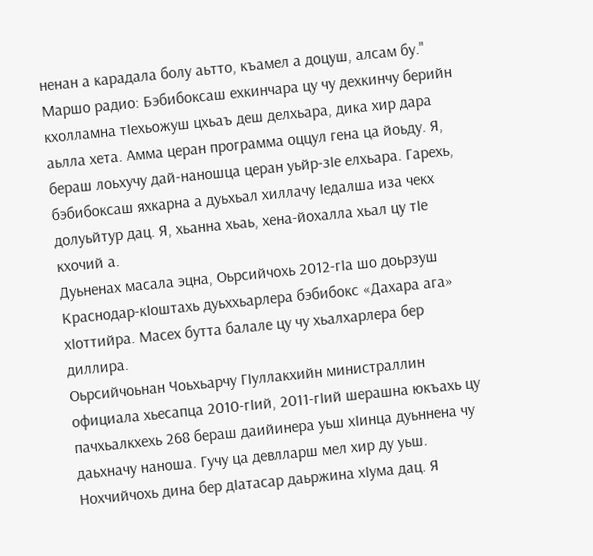ненан а карадала болу аьтто, къамел а доцуш, алсам бу."
Маршо радио: Бэбибоксаш ехкинчара цу чу дехкинчу берийн кхолламна тIехьожуш цхьаъ деш делхьара, дика хир дара аьлла хета. Амма церан программа оццул гена ца йоьду. Я, бераш лоьхучу дай-наношца церан уьйр-зIе елхьара. Гарехь, бэбибоксаш яхкарна а дуьхьал хиллачу Iедалша иза чекх долуьйтур дац. Я, хьанна хьаь, хена-йохалла хьал цу тIе кхочий а.
Дуьненах масала эцна, Оьрсийчохь 2012-гIа шо доьрзуш Краснодар-кIоштахь дуьххьарлера бэбибокс «Дахара ага» хIоттийра. Масех бутта балале цу чу хьалхарлера бер диллира.
Оьрсийчоьнан Чоьхьарчу ГIуллакхийн министраллин официала хьесапца 2010-гIий, 2011-гIий шерашна юкъахь цу пачхьалкхехь 268 бераш даийинера уьш хIинца дуьннена чу даьхначу наноша. Гучу ца девлларш мел хир ду уьш.
Нохчийчохь дина бер дIатасар даьржина хIума дац. Я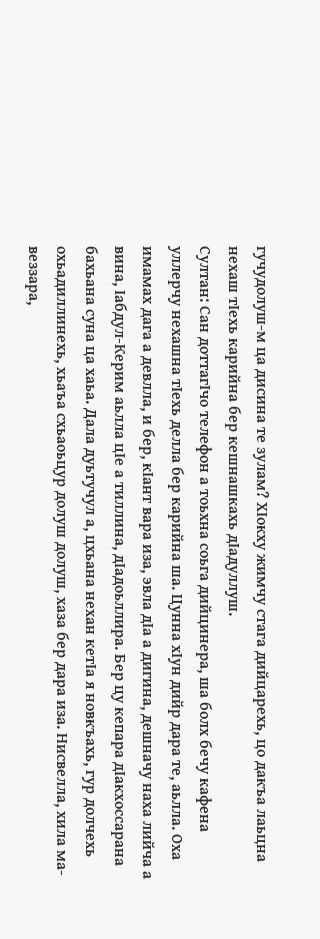гучудолуш-м ца дисина те зулам? ХIокху жимчу стага дийцарехь, цо дакъа лаьцна нехаш тIехь карийна бер кешнашкахь дIадуллуш.
Султан: Сан доттагIчо телефон а тоьхна соьга дийцинера, ша болх бечу кафена уллерчу нехашна тIехь делла бер карийна ша. Цунна хIун дийр дара те, аьлла. Оха имамах дага а девлла, и бер, кIант вара иза, эвла дIа а дигина, дешначу наха лийча а вина, Iабдул-Керим аьлла цIе а тиллина, дIадоьллира. Бер цу кепара дIакхоссарана бахьана суна ца хаьа. Дала дуьтучул а, цхьана нехан кетIа я новкъахь, гур долчехь охьадиллинехь, хьаъа схьаоьцур долуш долуш, хаза бер дара иза. Нисвелла, хила ма-веззара,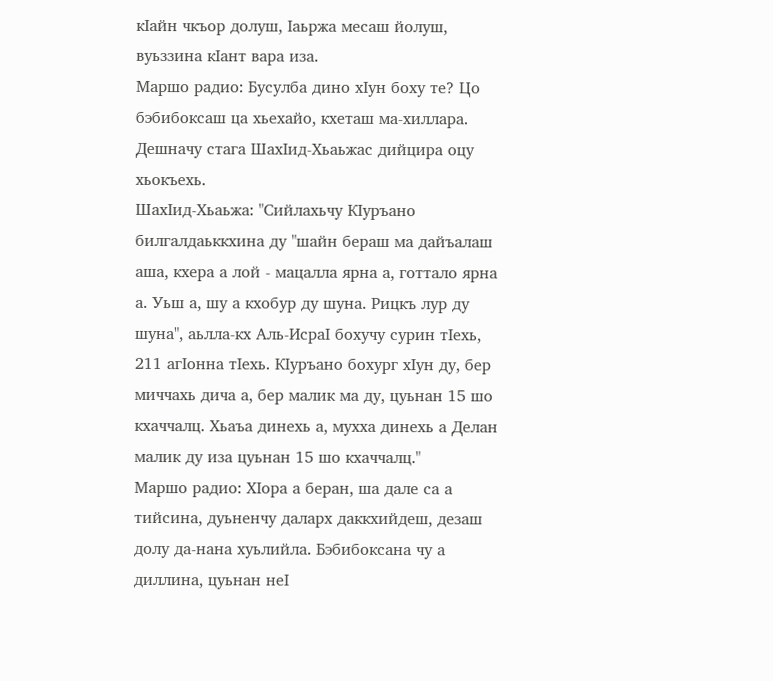кIайн чкъор долуш, Iаьржа месаш йолуш, вуьззина кIант вара иза.
Маршо радио: Бусулба дино хIун боху те? Цо бэбибоксаш ца хьехайо, кхеташ ма-хиллара.
Дешначу стага ШахIид-Хьаьжас дийцира оцу хьокъехь.
ШахIид-Хьаьжа: "Сийлахьчу КIуръано билгалдаьккхина ду "шайн бераш ма дайъалаш аша, кхера а лой - мацалла ярна а, готтало ярна а. Уьш а, шу а кхобур ду шуна. Рицкъ лур ду шуна", аьлла-кх Аль-ИсраI бохучу сурин тIехь, 211 агIонна тIехь. КIуръано бохург хIун ду, бер миччахь дича а, бер малик ма ду, цуьнан 15 шо кхаччалц. Хьаъа динехь а, мухха динехь а Делан малик ду иза цуьнан 15 шо кхаччалц."
Маршо радио: ХIора а беран, ша дале са а тийсина, дуьненчу даларх даккхийдеш, дезаш долу да-нана хуьлийла. Бэбибоксана чу а диллина, цуьнан неI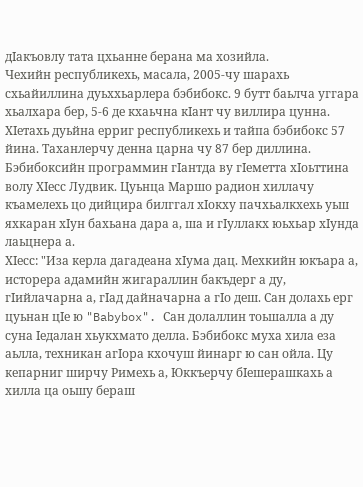дIакъовлу тата цхьанне берана ма хозийла.
Чехийн республикехь, масала, 2005-чу шарахь схьайиллина дуьххьарлера бэбибокс. 9 бутт баьлча уггара хьалхара бер, 5-6 де кхаьчна кIант чу виллира цунна. ХIетахь дуьйна ерриг республикехь и тайпа бэбибокс 57 йина. Таханлерчу денна царна чу 87 бер диллина.
Бэбибоксийн программин гIантда ву гIеметта хIоьттина волу ХIесс Лудвик. Цуьнца Маршо радион хиллачу къамелехь цо дийцира билггал хIокху пачхьалкхехь уьш яхкаран хIун бахьана дара а, ша и гIуллакх юьхьар хIунда лаьцнера а.
ХIесс: "Иза керла дагадеана хIума дац. Мехкийн юкъара а, исторера адамийн жигараллин бакъдерг а ду, гIийлачарна а, гIад дайначарна а гIо деш. Сан долахь ерг цуьнан цIе ю "Babybox". Сан долаллин тоьшалла а ду суна Iедалан хьукхмато делла. Бэбибокс муха хила еза аьлла, техникан агIора кхочуш йинарг ю сан ойла. Цу кепарниг ширчу Римехь а, Юккъерчу бIешерашкахь а хилла ца оьшу бераш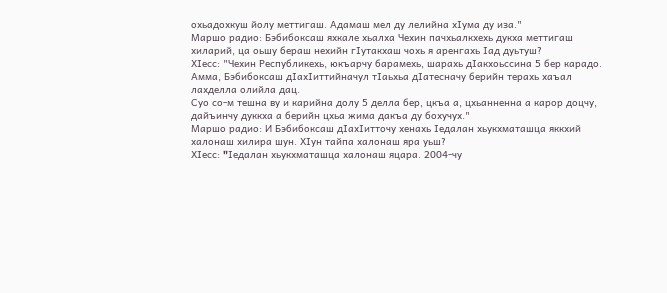охьадохкуш йолу меттигаш. Адамаш мел ду лелийна хIума ду иза."
Маршо радио: Бэбибоксаш яхкале хьалха Чехин пачхьалкхехь дукха меттигаш хиларий, ца оьшу бераш нехийн гIутакхаш чохь я аренгахь Iад дуьтуш?
ХIесс: "Чехин Республикехь, юкъарчу барамехь, шарахь дIакхоьссина 5 бер карадо. Амма, Бэбибоксаш дIахIиттийначул тIаьхьа дIатесначу берийн терахь хаъал лахделла олийла дац.
Суо со-м тешна ву и карийна долу 5 делла бер, цкъа а, цхьанненна а карор доцчу, дайъинчу дуккха а берийн цхьа жима дакъа ду бохучух."
Маршо радио: И Бэбибоксаш дIахIитточу хенахь Iедалан хьукхматашца яккхий халонаш хилира шун. ХIун тайпа халонаш яра уьш?
ХIесс: "Iедалан хьукхматашца халонаш яцара. 2004-чу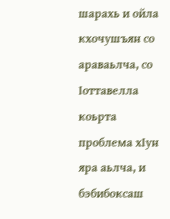шарахь и ойла кхочушъян со араваьлча, со Iоттавелла коьрта проблема хIун яра аьлча, и бэбибоксаш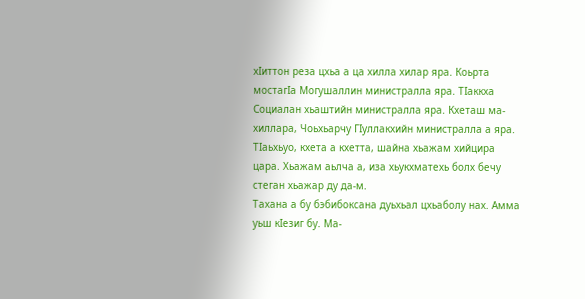хIиттон реза цхьа а ца хилла хилар яра. Коьрта мостагIа Могушаллин министралла яра. ТIаккха Социалан хьаштийн министралла яра. Кхеташ ма-хиллара, Чоьхьарчу ГIуллакхийн министралла а яра. ТIаьхьуо, кхета а кхетта, шайна хьажам хийцира цара. Хьажам аьлча а, иза хьукхматехь болх бечу стеган хьажар ду да-м.
Тахана а бу бэбибоксана дуьхьал цхьаболу нах. Амма уьш кIезиг бу. Ма-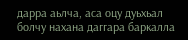дарра аьлча, аса оцу дуьхьал болчу нахана даггара баркалла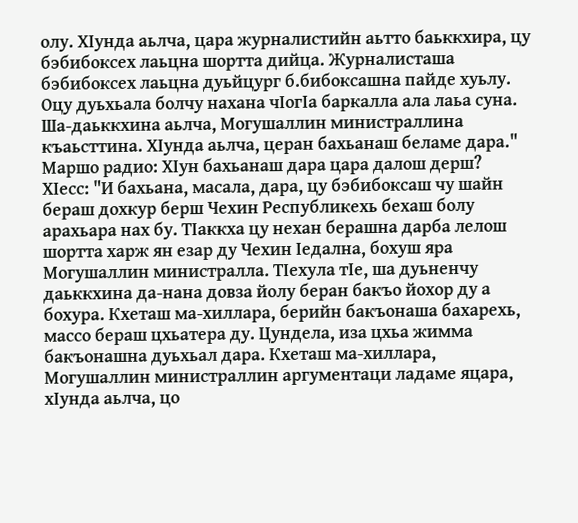олу. ХIунда аьлча, цара журналистийн аьтто баьккхира, цу бэбибоксех лаьцна шортта дийца. Журналисташа бэбибоксех лаьцна дуьйцург б.бибоксашна пайде хуьлу. Оцу дуьхьала болчу нахана чIогIа баркалла ала лаьа суна. Ша-даьккхина аьлча, Могушаллин министраллина къаьсттина. ХIунда аьлча, церан бахьанаш беламе дара."
Маршо радио: ХIун бахьанаш дара цара далош дерш?
ХIесс: "И бахьана, масала, дара, цу бэбибоксаш чу шайн бераш дохкур берш Чехин Республикехь бехаш болу арахьара нах бу. ТIаккха цу нехан берашна дарба лелош шортта харж ян езар ду Чехин Iедална, бохуш яра Могушаллин министралла. ТIехула тIе, ша дуьненчу даьккхина да-нана довза йолу беран бакъо йохор ду а бохура. Кхеташ ма-хиллара, берийн бакъонаша бахарехь, массо бераш цхьатера ду. Цундела, иза цхьа жимма бакъонашна дуьхьал дара. Кхеташ ма-хиллара, Могушаллин министраллин аргументаци ладаме яцара, хIунда аьлча, цо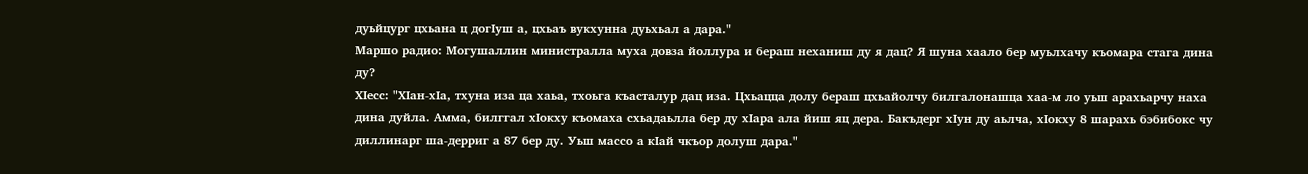дуьйцург цхьана ц догIуш а, цхьаъ вукхунна дуьхьал а дара."
Маршо радио: Могушаллин министралла муха довза йоллура и бераш неханиш ду я дац? Я шуна хаало бер муьлхачу къомара стага дина ду?
ХIесс: "ХIан-хIа, тхуна иза ца хаьа, тхоьга къасталур дац иза. Цхьацца долу бераш цхьайолчу билгалонашца хаа-м ло уьш арахьарчу наха дина дуйла. Амма, билггал хIокху къомаха схьадаьлла бер ду хIара ала йиш яц дера. Бакъдерг хIун ду аьлча, хIокху 8 шарахь бэбибокс чу диллинарг ша-дерриг а 87 бер ду. Уьш массо а кIай чкъор долуш дара."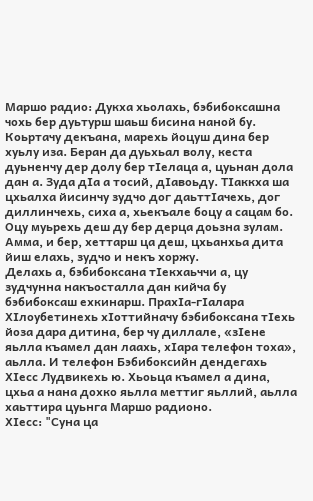Маршо радио: Дукха хьолахь, бэбибоксашна чохь бер дуьтурш шаьш бисина наной бу. Коьртачу декъана, марехь йоцуш дина бер хуьлу иза. Беран да дуьхьал волу, кеста дуьненчу дер долу бер тIелаца а, цуьнан дола дан а. Зуда дIа а тосий, дIавоьду. ТIаккха ша цхьалха йисинчу зудчо дог даьттIачехь, дог диллинчехь, сиха а, хьекъале боцу а сацам бо. Оцу муьрехь деш ду бер дерца доьзна зулам. Амма, и бер, хеттарш ца деш, цхьанхьа дита йиш елахь, зудчо и некъ хоржу.
Делахь а, бэбибоксана тIекхаьччи а, цу зудчунна накъосталла дан кийча бу бэбибоксаш ехкинарш. ПрахIа-гIалара ХIлоубетинехь хIоттийначу бэбибоксана тIехь йоза дара дитина, бер чу диллале, «зIене яьлла къамел дан лаахь, хIара телефон тоха», аьлла. И телефон Бэбибоксийн дендегахь ХIесс Лудвикехь ю. Хьоьца къамел а дина, цхьа а нана дохко яьлла меттиг яьллий, аьлла хаьттира цуьнга Маршо радионо.
ХIесс: "Суна ца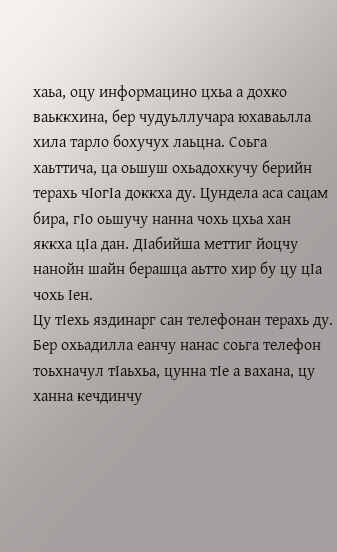хаьа, оцу информацино цхьа а дохко ваьккхина, бер чудуьллучара юхаваьлла хила тарло бохучух лаьцна. Соьга хаьттича, ца оьшуш охьадохкучу берийн терахь чIогIа доккха ду. Цундела аса сацам бира, гIо оьшучу нанна чохь цхьа хан яккха цIа дан. ДIабийша меттиг йоцчу нанойн шайн берашца аьтто хир бу цу цIа чохь Iен.
Цу тIехь яздинарг сан телефонан терахь ду. Бер охьадилла еанчу нанас соьга телефон тоьхначул тIаьхьа, цунна тIе а вахана, цу ханна кечдинчу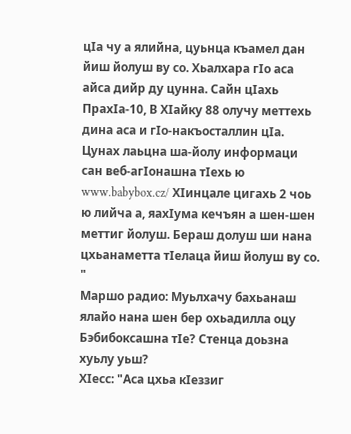цIа чу а ялийна, цуьнца къамел дан йиш йолуш ву со. Хьалхара гIо аса айса дийр ду цунна. Сайн цIахь ПрахIа-10, В ХIайку 88 олучу меттехь дина аса и гIо-накъосталлин цIа.
Цунах лаьцна ша-йолу информаци сан веб-агIонашна тIехь ю www.babybox.cz/ ХIинцале цигахь 2 чоь ю лийча а, яахIума кечъян а шен-шен меттиг йолуш. Бераш долуш ши нана цхьанаметта тIелаца йиш йолуш ву со. "
Маршо радио: Муьлхачу бахьанаш ялайо нана шен бер охьадилла оцу Бэбибоксашна тIе? Стенца доьзна хуьлу уьш?
ХIесс: "Аса цхьа кIеззиг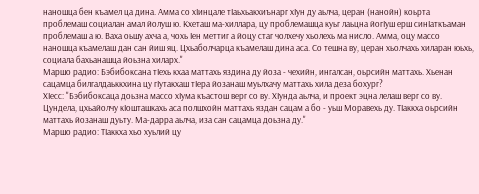наношца бен къамел ца дина. Амма со хIинцале тIаьхьакхиънарг хIун ду аьлча, церан (нанойн) коьрта проблемаш социалан амал йолуш ю. Кхеташ ма-хиллара, цу проблемашца куьг лаьцна йогIуш ерш синIаткъаман проблемаш а ю. Ваха оьшу ахча а, чохь Iен меттиг а йоцу стаг чолхечу хьолехь ма нисло. Амма, оцу массо наношца къамелаш дан сан йиш яц. Цхьаболчарца къамелаш дина аса. Со тешна ву, церан хьолчахь хиларан юьхь, социала бахьанашца йоьзна хиларх."
Маршо радио: Бэбибоксана тIехь кхаа маттахь яздина ду йоза - чехийн, ингалсан, оьрсийн маттахь. Хьенан сацамца билгалдаьккхина цу гIутакхаш тIера йозанаш муьлхачу маттахь хила деза бохург?
ХIесс: "Бэбибоксаца доьзна массо хIума къастош верг со ву. ХIунда аьлча, и проект эцна лелаш верг со ву. Цундела, цхьайолчу кIошташкахь аса полшхойн маттахь яздан сацам а бо - уьш Моравехь ду. ТIаккха оьрсийн маттахь йозанаш дуьту. Ма-дарра аьлча, иза сан сацамца доьзна ду."
Маршо радио: ТIаккха хьо хуьлий цу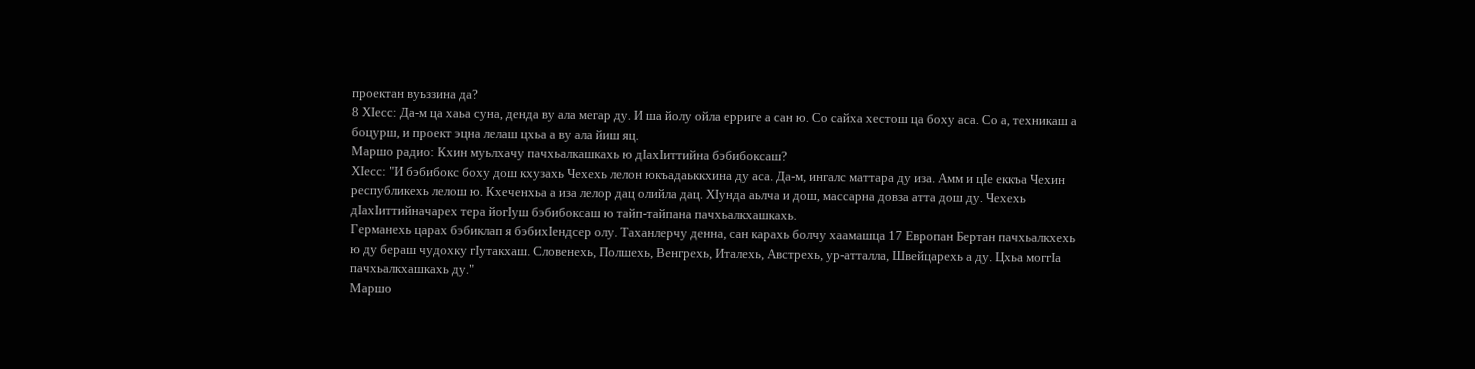проектан вуьззина да?
8 ХIесс: Да-м ца хаьа суна, денда ву ала мегар ду. И ша йолу ойла ерриге а сан ю. Со сайха хестош ца боху аса. Со а, техникаш а боцурш, и проект эцна лелаш цхьа а ву ала йиш яц.
Маршо радио: Кхин муьлхачу пачхьалкашкахь ю дIахIиттийна бэбибоксаш?
ХIесс: "И бэбибокс боху дош кхузахь Чехехь лелон юкъадаьккхина ду аса. Да-м, ингалс маттара ду иза. Амм и цIе еккъа Чехин республикехь лелош ю. Кхеченхьа а иза лелор дац олийла дац. ХIунда аьлча и дош, массарна довза атта дош ду. Чехехь дIахIиттийначарех тера йогIуш бэбибоксаш ю тайп-тайпана пачхьалкхашкахь.
Германехь царах бэбиклап я бэбихIендсер олу. Таханлерчу денна, сан карахь болчу хаамашца 17 Европан Бертан пачхьалкхехь ю ду бераш чудохку гIутакхаш. Словенехь, Полшехь, Венгрехь, Италехь, Австрехь, ур-атталла, Швейцарехь а ду. Цхьа моггIа пачхьалкхашкахь ду."
Маршо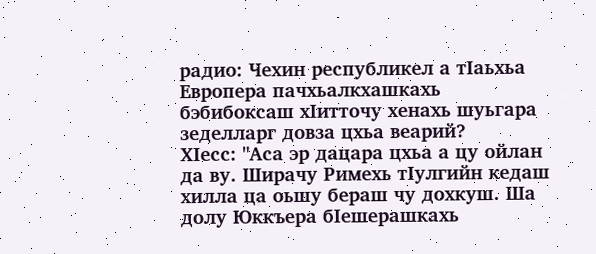радио: Чехин республикел а тIаьхьа Европера пачхьалкхашкахь бэбибоксаш хIитточу хенахь шуьгара зеделларг довза цхьа веарий?
ХIесс: "Аса эр дацара цхьа а цу ойлан да ву. Ширачу Римехь тIулгийн кедаш хилла ца оьшу бераш чу дохкуш. Ша долу Юккъера бIешерашкахь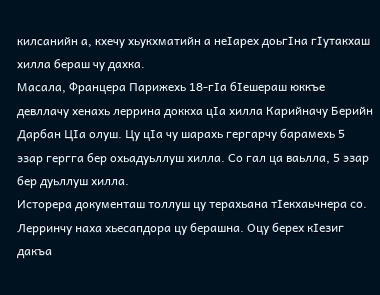килсанийн а, кхечу хьукхматийн а неIарех доьгIна гIутакхаш хилла бераш чу дахка.
Масала, Францера Парижехь 18-гIа бIешераш юккъе девллачу хенахь леррина доккха цIа хилла Карийначу Берийн Дарбан ЦIа олуш. Цу цIа чу шарахь гергарчу барамехь 5 эзар гергга бер охьадуьллуш хилла. Со гал ца ваьлла, 5 эзар бер дуьллуш хилла.
Исторера документаш толлуш цу терахьана тIекхаьчнера со. Лерринчу наха хьесапдора цу берашна. Оцу берех кIезиг дакъа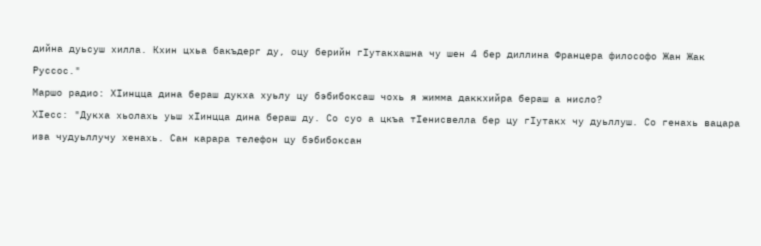дийна дуьсуш хилла. Кхин цхьа бакъдерг ду, оцу берийн гIутакхашна чу шен 4 бер диллина Францера философо Жан Жак Руссос."
Маршо радио: ХIинцца дина бераш дукха хуьлу цу бэбибоксаш чохь я жимма даккхийра бераш а нисло?
ХIесс: "Дукха хьолахь уьш хIинцца дина бераш ду. Со суо а цкъа тIенисвелла бер цу гIутакх чу дуьллуш. Со генахь вацара иза чудуьллучу хенахь. Сан карара телефон цу бэбибоксан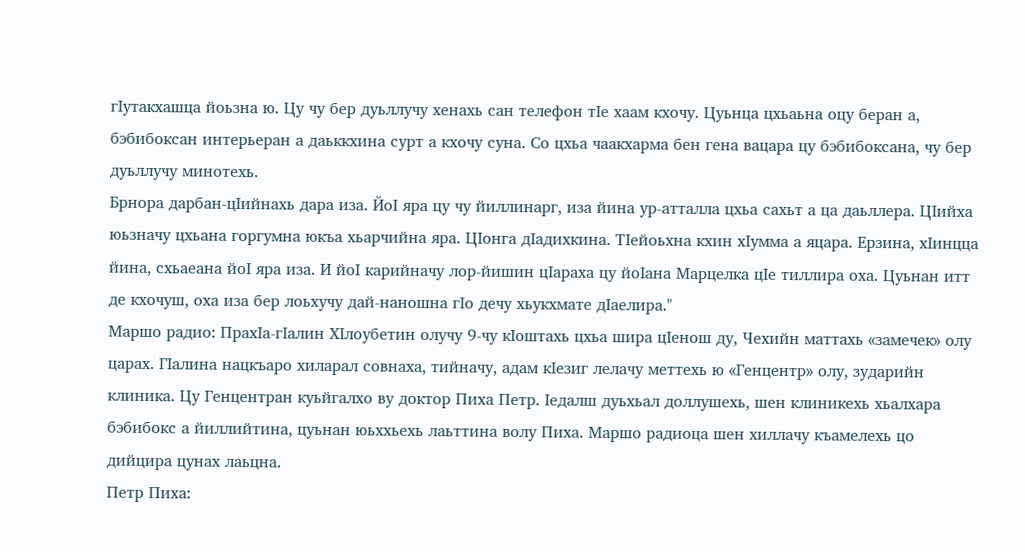гIутакхашца йоьзна ю. Цу чу бер дуьллучу хенахь сан телефон тIе хаам кхочу. Цуьнца цхьаьна оцу беран а, бэбибоксан интерьеран а даьккхина сурт а кхочу суна. Со цхьа чаакхарма бен гена вацара цу бэбибоксана, чу бер дуьллучу минотехь.
Брнора дарбан-цIийнахь дара иза. ЙоI яра цу чу йиллинарг, иза йина ур-атталла цхьа сахьт а ца даьллера. ЦIийха юьзначу цхьана горгумна юкъа хьарчийна яра. ЦIонга дIадихкина. ТIейоьхна кхин хIумма а яцара. Ерзина, хIинцца йина, схьаеана йоI яра иза. И йоI карийначу лор-йишин цIараха цу йоIана Марцелка цIе тиллира оха. Цуьнан итт де кхочуш, оха иза бер лоьхучу дай-наношна гIо дечу хьукхмате дIаелира."
Маршо радио: ПрахIа-гIалин ХIлоубетин олучу 9-чу кIоштахь цхьа шира цIенош ду, Чехийн маттахь «замечек» олу царах. ГIалина нацкъаро хиларал совнаха, тийначу, адам кIезиг лелачу меттехь ю «Генцентр» олу, зударийн клиника. Цу Генцентран куьйгалхо ву доктор Пиха Петр. Iедалш дуьхьал доллушехь, шен клиникехь хьалхара бэбибокс а йиллийтина, цуьнан юьххьехь лаьттина волу Пиха. Маршо радиоца шен хиллачу къамелехь цо дийцира цунах лаьцна.
Петр Пиха: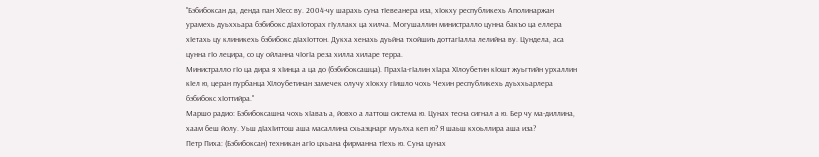"Бэбибоксан да, денда пан ХIесс ву. 2004-чу шарахь суна тIевеанера иза, хIокху республикехь Аполинаржан урамехь дуьххьара бэбибокс дIахIоторах гIуллакх ца хилча. Могушаллин министралло цунна бакъо ца еллера хIетахь цу клиникехь бэбибокс дIахIоттон. Дукха хенахь дуьйна тхойшиъ доттагIалла лелийна ву. Цундела, аса цунна гIо лецира, со цу ойланна чIогIа реза хилла хиларе терра.
Министралло гIо ца дира я хIинца а ца до (бэбибоксашца). ПрахIа-гIалин хIара ХIлоубетин кIошт жуьгтийн урхаллин кIел ю, церан пурбанца ХIлоубетинан замечек олучу хIокху гIишло чохь Чехин республикехь дуьххьарлера бэбибокс хIоттийра."
Маршо радио: Бэбибоксашна чохь хIаваъ а, йовхо а латтош система ю. Цунах тесна сигнал а ю. Бер чу ма-диллина, хаам беш йолу. Уьш дIахIиттош аша масаллина схьаэцнарг муьлха кеп ю? Я шаьш кхоьллира аша иза?
Петр Пиха: (Бэбибоксан) техникан агIо цхьана фирманна тIехь ю. Суна цунах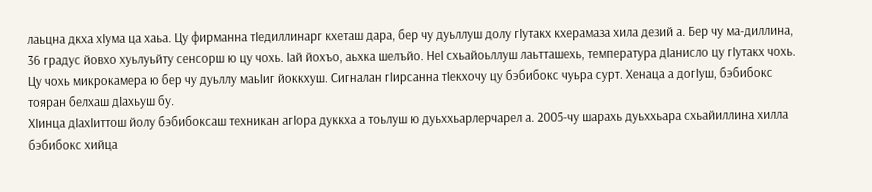лаьцна дкха хIума ца хаьа. Цу фирманна тIедиллинарг кхеташ дара, бер чу дуьллуш долу гIутакх кхерамаза хила дезий а. Бер чу ма-диллина, 36 градус йовхо хуьлуьйту сенсорш ю цу чохь. Iай йохъо, аьхка шелъйо. НеI схьайоьллуш лаьтташехь, температура дIанисло цу гIутакх чохь. Цу чохь микрокамера ю бер чу дуьллу маьIиг йоккхуш. Сигналан гIирсанна тIекхочу цу бэбибокс чуьра сурт. Хенаца а догIуш, бэбибокс тояран белхаш дIахьуш бу.
ХIинца дIахIиттош йолу бэбибоксаш техникан агIора дуккха а тоьлуш ю дуьххьарлерчарел а. 2005-чу шарахь дуьххьара схьайиллина хилла бэбибокс хийца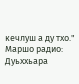кечлуш а ду тхо."
Маршо радио: Дуьххьара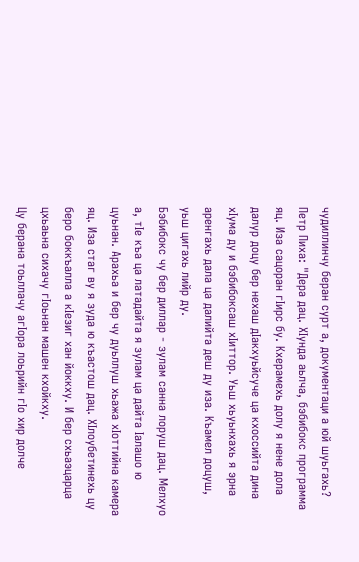чудиллинчу беран сурт а, документаци а юй шуьгахь?
Петр Пиха: "Дера дац. ХIунда аьлча, бэбибокс программа яц. Иза сацоран гIирс бу. Кхерамехь долу я нене дола далур доцу бер нехаш дIакхуьйсуче ца кхоссийта дина хIума ду и бэбибоксаш хIиттор. Уьш хьуьнхахь я эрна аренгахь дала ца далийта деш ду иза. Къамел доцуш, уьш цигахь лийр ду.
Бэбибокс чу бер диллар - зулам санна лоруш дац. Мелхуо а, тIе къа ца латадайта я зулам ца дайта Iалашо ю цуьнан. Арахьа и бер чу дуьллуш хьажа хIоттийна камера яц. Иза стаг ву я зуда ю къастош дац. ХIлоубетинехь цу беро боккъалла а кIезиг хан йоккху. И бер схьаэцарца цхьаьна сихачу гIоьнан машен кхойкху.
Цу берана тоьллачу агIора лоьрийн гIо хир долче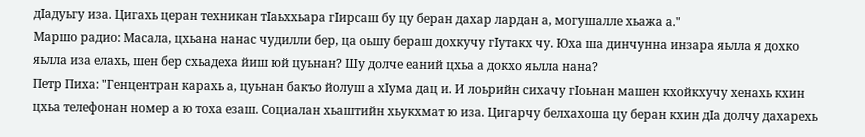дIадуьгу иза. Цигахь церан техникан тIаьххьара гIирсаш бу цу беран дахар лардан а, могушалле хьажа а."
Маршо радио: Масала, цхьана нанас чудилли бер, ца оьшу бераш дохкучу гIутакх чу. Юха ша динчунна инзара яьлла я дохко яьлла иза елахь, шен бер схьадеха йиш юй цуьнан? Шу долче еаний цхьа а докхо яьлла нана?
Петр Пиха: "Генцентран карахь а, цуьнан бакъо йолуш а хIума дац и. И лоьрийн сихачу гIоьнан машен кхойкхучу хенахь кхин цхьа телефонан номер а ю тоха езаш. Социалан хьаштийн хьукхмат ю иза. Цигарчу белхахоша цу беран кхин дIа долчу дахарехь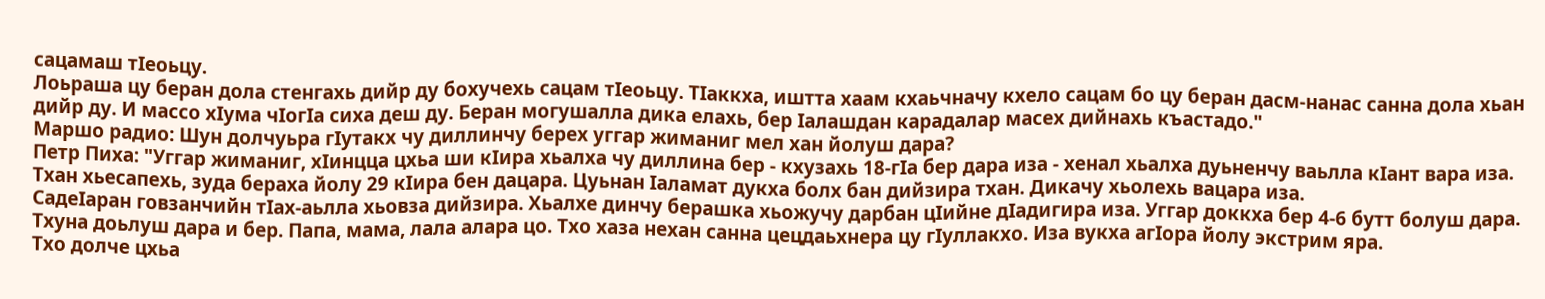сацамаш тIеоьцу.
Лоьраша цу беран дола стенгахь дийр ду бохучехь сацам тIеоьцу. ТIаккха, иштта хаам кхаьчначу кхело сацам бо цу беран дасм-нанас санна дола хьан дийр ду. И массо хIума чIогIа сиха деш ду. Беран могушалла дика елахь, бер Iалашдан карадалар масех дийнахь къастадо."
Маршо радио: Шун долчуьра гIутакх чу диллинчу берех уггар жиманиг мел хан йолуш дара?
Петр Пиха: "Уггар жиманиг, хIинцца цхьа ши кIира хьалха чу диллина бер - кхузахь 18-гIа бер дара иза - хенал хьалха дуьненчу ваьлла кIант вара иза. Тхан хьесапехь, зуда бераха йолу 29 кIира бен дацара. Цуьнан Iаламат дукха болх бан дийзира тхан. Дикачу хьолехь вацара иза.
СадеIаран говзанчийн тIах-аьлла хьовза дийзира. Хьалхе динчу берашка хьожучу дарбан цIийне дIадигира иза. Уггар доккха бер 4-6 бутт болуш дара. Тхуна доьлуш дара и бер. Папа, мама, лала алара цо. Тхо хаза нехан санна цецдаьхнера цу гIуллакхо. Иза вукха агIора йолу экстрим яра.
Тхо долче цхьа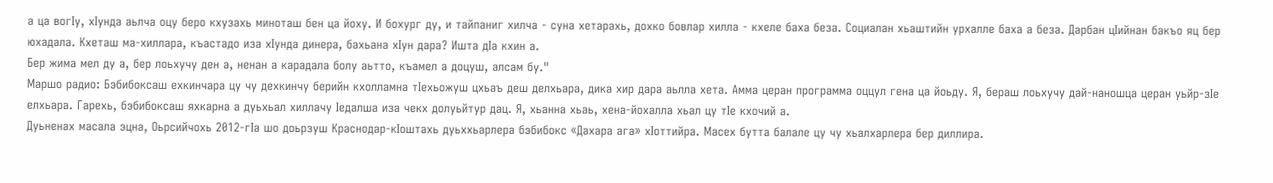а ца вогIу, хIунда аьлча оцу беро кхузахь миноташ бен ца йоху. И бохург ду, и тайпаниг хилча - суна хетарахь, дохко бовлар хилла - кхеле баха беза. Социалан хьаштийн урхалле баха а беза. Дарбан цIийнан бакъо яц бер юхадала. Кхеташ ма-хиллара, къастадо иза хIунда динера, бахьана хIун дара? Ишта дIа кхин а.
Бер жима мел ду а, бер лоьхучу ден а, ненан а карадала болу аьтто, къамел а доцуш, алсам бу."
Маршо радио: Бэбибоксаш ехкинчара цу чу дехкинчу берийн кхолламна тIехьожуш цхьаъ деш делхьара, дика хир дара аьлла хета. Амма церан программа оццул гена ца йоьду. Я, бераш лоьхучу дай-наношца церан уьйр-зIе елхьара. Гарехь, бэбибоксаш яхкарна а дуьхьал хиллачу Iедалша иза чекх долуьйтур дац. Я, хьанна хьаь, хена-йохалла хьал цу тIе кхочий а.
Дуьненах масала эцна, Оьрсийчохь 2012-гIа шо доьрзуш Краснодар-кIоштахь дуьххьарлера бэбибокс «Дахара ага» хIоттийра. Масех бутта балале цу чу хьалхарлера бер диллира.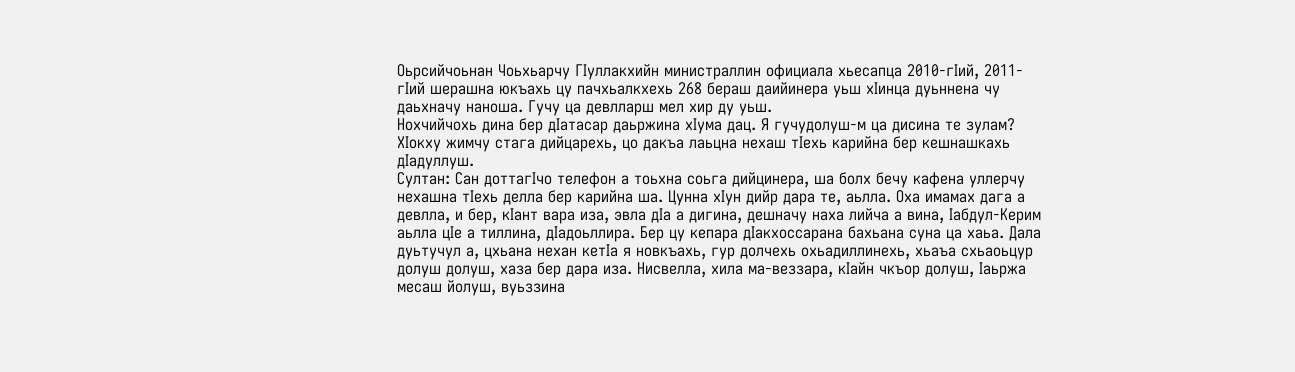Оьрсийчоьнан Чоьхьарчу ГIуллакхийн министраллин официала хьесапца 2010-гIий, 2011-гIий шерашна юкъахь цу пачхьалкхехь 268 бераш даийинера уьш хIинца дуьннена чу даьхначу наноша. Гучу ца девлларш мел хир ду уьш.
Нохчийчохь дина бер дIатасар даьржина хIума дац. Я гучудолуш-м ца дисина те зулам? ХIокху жимчу стага дийцарехь, цо дакъа лаьцна нехаш тIехь карийна бер кешнашкахь дIадуллуш.
Султан: Сан доттагIчо телефон а тоьхна соьга дийцинера, ша болх бечу кафена уллерчу нехашна тIехь делла бер карийна ша. Цунна хIун дийр дара те, аьлла. Оха имамах дага а девлла, и бер, кIант вара иза, эвла дIа а дигина, дешначу наха лийча а вина, Iабдул-Керим аьлла цIе а тиллина, дIадоьллира. Бер цу кепара дIакхоссарана бахьана суна ца хаьа. Дала дуьтучул а, цхьана нехан кетIа я новкъахь, гур долчехь охьадиллинехь, хьаъа схьаоьцур долуш долуш, хаза бер дара иза. Нисвелла, хила ма-веззара, кIайн чкъор долуш, Iаьржа месаш йолуш, вуьззина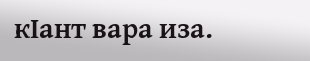кIант вара иза.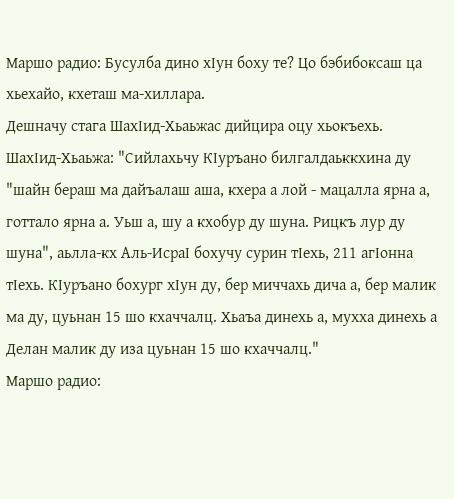Маршо радио: Бусулба дино хIун боху те? Цо бэбибоксаш ца хьехайо, кхеташ ма-хиллара.
Дешначу стага ШахIид-Хьаьжас дийцира оцу хьокъехь.
ШахIид-Хьаьжа: "Сийлахьчу КIуръано билгалдаьккхина ду "шайн бераш ма дайъалаш аша, кхера а лой - мацалла ярна а, готтало ярна а. Уьш а, шу а кхобур ду шуна. Рицкъ лур ду шуна", аьлла-кх Аль-ИсраI бохучу сурин тIехь, 211 агIонна тIехь. КIуръано бохург хIун ду, бер миччахь дича а, бер малик ма ду, цуьнан 15 шо кхаччалц. Хьаъа динехь а, мухха динехь а Делан малик ду иза цуьнан 15 шо кхаччалц."
Маршо радио: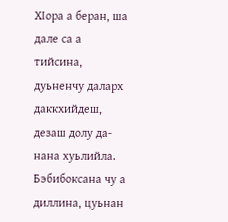ХIора а беран, ша дале са а тийсина, дуьненчу даларх даккхийдеш, дезаш долу да-нана хуьлийла. Бэбибоксана чу а диллина, цуьнан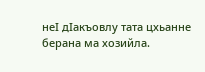неI дIакъовлу тата цхьанне берана ма хозийла.